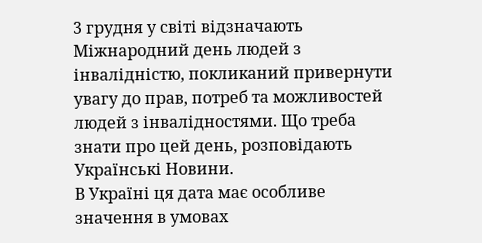3 грудня у світі відзначають Міжнародний день людей з інвалідністю, покликаний привернути увагу до прав, потреб та можливостей людей з інвалідностями. Що треба знати про цей день, розповідають Українські Новини.
В Україні ця дата має особливе значення в умовах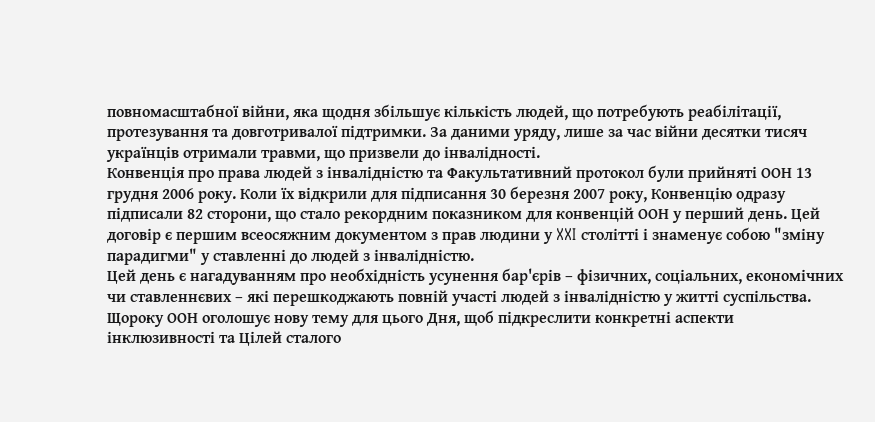повномасштабної війни, яка щодня збільшує кількість людей, що потребують реабілітації, протезування та довготривалої підтримки. За даними уряду, лише за час війни десятки тисяч українців отримали травми, що призвели до інвалідності.
Конвенція про права людей з інвалідністю та Факультативний протокол були прийняті ООН 13 грудня 2006 року. Коли їх відкрили для підписання 30 березня 2007 року, Конвенцію одразу підписали 82 сторони, що стало рекордним показником для конвенцій ООН у перший день. Цей договір є першим всеосяжним документом з прав людини у XXI столітті і знаменує собою "зміну парадигми" у ставленні до людей з інвалідністю.
Цей день є нагадуванням про необхідність усунення бар'єрів – фізичних, соціальних, економічних чи ставленнєвих – які перешкоджають повній участі людей з інвалідністю у житті суспільства. Щороку ООН оголошує нову тему для цього Дня, щоб підкреслити конкретні аспекти інклюзивності та Цілей сталого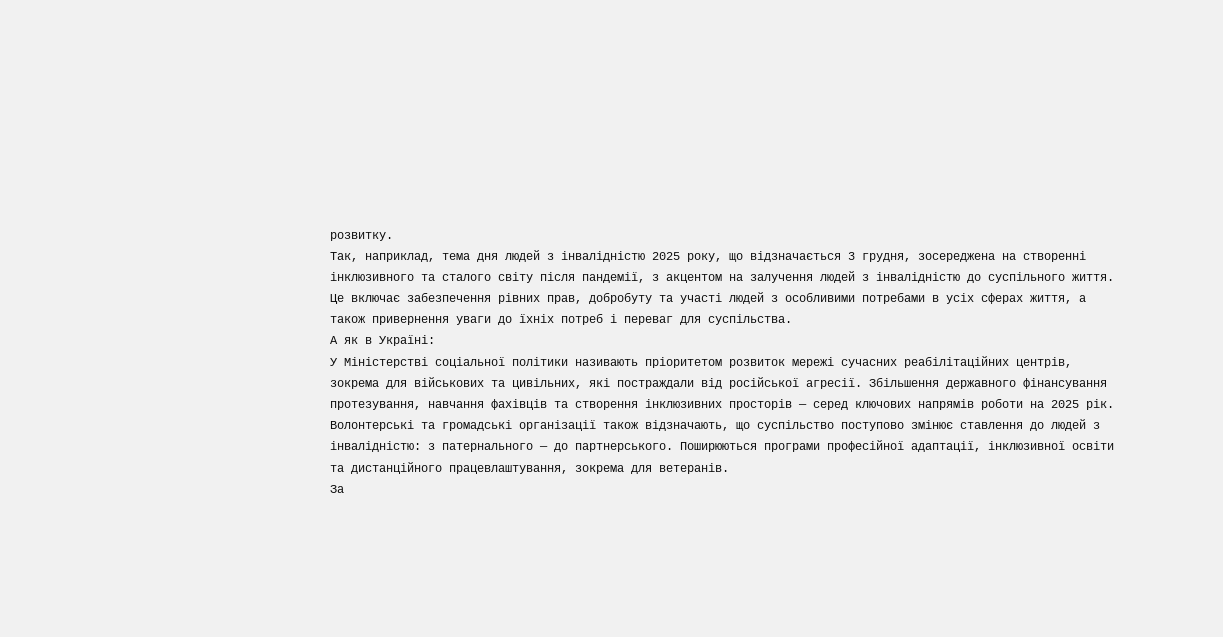розвитку.
Так, наприклад, тема дня людей з інвалідністю 2025 року, що відзначається 3 грудня, зосереджена на створенні інклюзивного та сталого світу після пандемії, з акцентом на залучення людей з інвалідністю до суспільного життя. Це включає забезпечення рівних прав, добробуту та участі людей з особливими потребами в усіх сферах життя, а також привернення уваги до їхніх потреб і переваг для суспільства.
А як в Україні:
У Міністерстві соціальної політики називають пріоритетом розвиток мережі сучасних реабілітаційних центрів, зокрема для військових та цивільних, які постраждали від російської агресії. Збільшення державного фінансування протезування, навчання фахівців та створення інклюзивних просторів — серед ключових напрямів роботи на 2025 рік.
Волонтерські та громадські організації також відзначають, що суспільство поступово змінює ставлення до людей з інвалідністю: з патернального — до партнерського. Поширюються програми професійної адаптації, інклюзивної освіти та дистанційного працевлаштування, зокрема для ветеранів.
За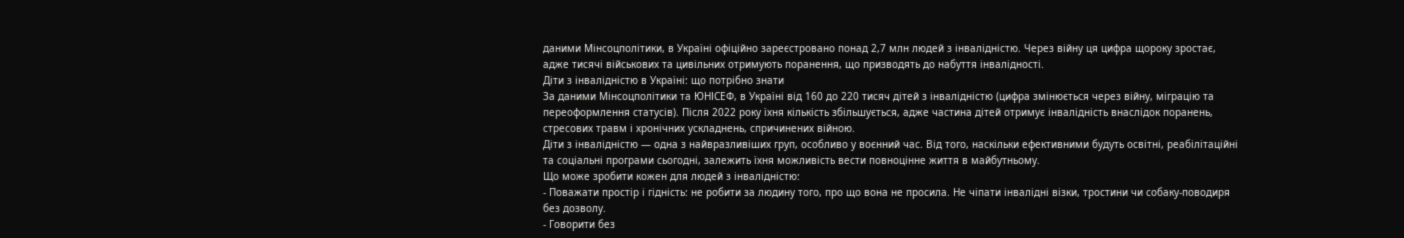даними Мінсоцполітики, в Україні офіційно зареєстровано понад 2,7 млн людей з інвалідністю. Через війну ця цифра щороку зростає, адже тисячі військових та цивільних отримують поранення, що призводять до набуття інвалідності.
Діти з інвалідністю в Україні: що потрібно знати
За даними Мінсоцполітики та ЮНІСЕФ, в Україні від 160 до 220 тисяч дітей з інвалідністю (цифра змінюється через війну, міграцію та переоформлення статусів). Після 2022 року їхня кількість збільшується, адже частина дітей отримує інвалідність внаслідок поранень, стресових травм і хронічних ускладнень, спричинених війною.
Діти з інвалідністю — одна з найвразливіших груп, особливо у воєнний час. Від того, наскільки ефективними будуть освітні, реабілітаційні та соціальні програми сьогодні, залежить їхня можливість вести повноцінне життя в майбутньому.
Що може зробити кожен для людей з інвалідністю:
- Поважати простір і гідність: не робити за людину того, про що вона не просила. Не чіпати інвалідні візки, тростини чи собаку-поводиря без дозволу.
- Говорити без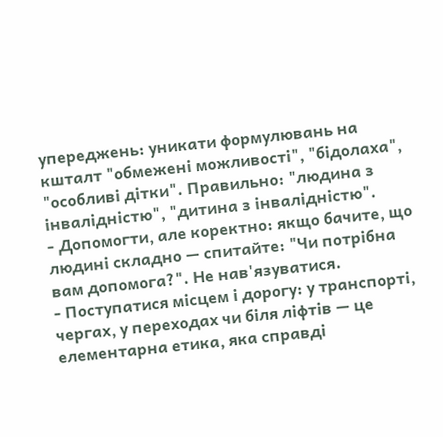упереджень: уникати формулювань на кшталт "обмежені можливості", "бідолаха", "особливі дітки". Правильно: "людина з інвалідністю", "дитина з інвалідністю".
- Допомогти, але коректно: якщо бачите, що людині складно — спитайте: "Чи потрібна вам допомога?". Не нав'язуватися.
- Поступатися місцем і дорогу: у транспорті, чергах, у переходах чи біля ліфтів — це елементарна етика, яка справді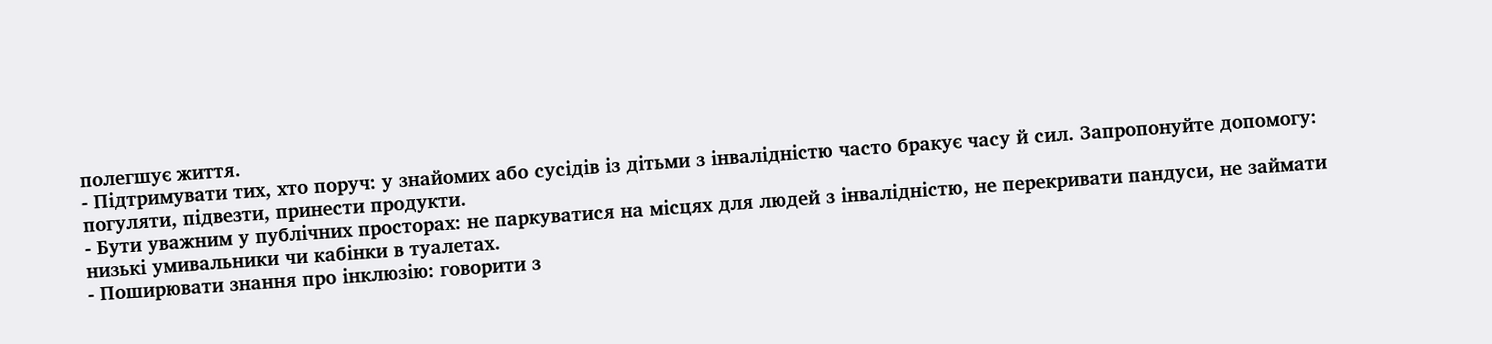полегшує життя.
- Підтримувати тих, хто поруч: у знайомих або сусідів із дітьми з інвалідністю часто бракує часу й сил. Запропонуйте допомогу: погуляти, підвезти, принести продукти.
- Бути уважним у публічних просторах: не паркуватися на місцях для людей з інвалідністю, не перекривати пандуси, не займати низькі умивальники чи кабінки в туалетах.
- Поширювати знання про інклюзію: говорити з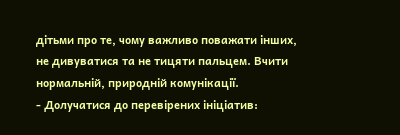дітьми про те, чому важливо поважати інших, не дивуватися та не тицяти пальцем. Вчити нормальній, природній комунікації.
- Долучатися до перевірених ініціатив: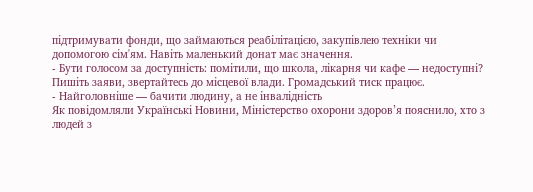підтримувати фонди, що займаються реабілітацією, закупівлею техніки чи допомогою сім'ям. Навіть маленький донат має значення.
- Бути голосом за доступність: помітили, що школа, лікарня чи кафе — недоступні? Пишіть заяви, звертайтесь до місцевої влади. Громадський тиск працює.
- Найголовніше — бачити людину, а не інвалідність
Як повідомляли Українські Новини, Міністерство охорони здоров’я пояснило, хто з людей з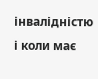інвалідністю і коли має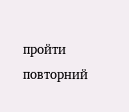пройти повторний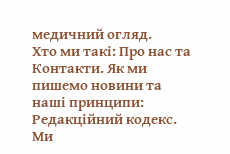медичний огляд.
Хто ми такі: Про нас та Контакти. Як ми пишемо новини та наші принципи: Редакційний кодекс. Ми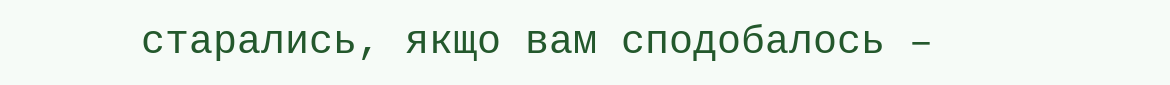старались, якщо вам сподобалось –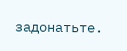задонатьте.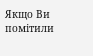Якщо Ви помітили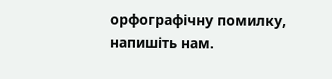орфографічну помилку, напишіть нам.